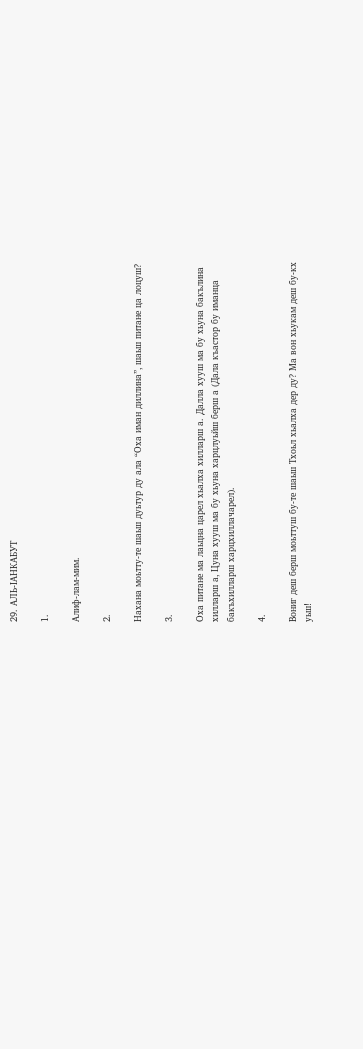29. АЛЬ-IАНКАБУТ

1.

Алиф-лам-мим.

2.

Нахана моьтту-те шаьш дуьтур ду ала “Оха иман диллина”‚ шаьш питане ца лоцуш?

3.

Оха питане ма лаьцна царел хьалха хилларш а. Далла хууш ма бу хьуна бакълина
хилларш а‚ Цуна хууш ма бу хьуна харцлуьйш берш а (Дала къастор бу иманца
бакъхилларш харцхиллачарел).

4.

Вониг деш берш моьттуш бу-те шаьш Тхоьл хьалха дер ду? Ма вон хьукам деш бу-кх
уьш!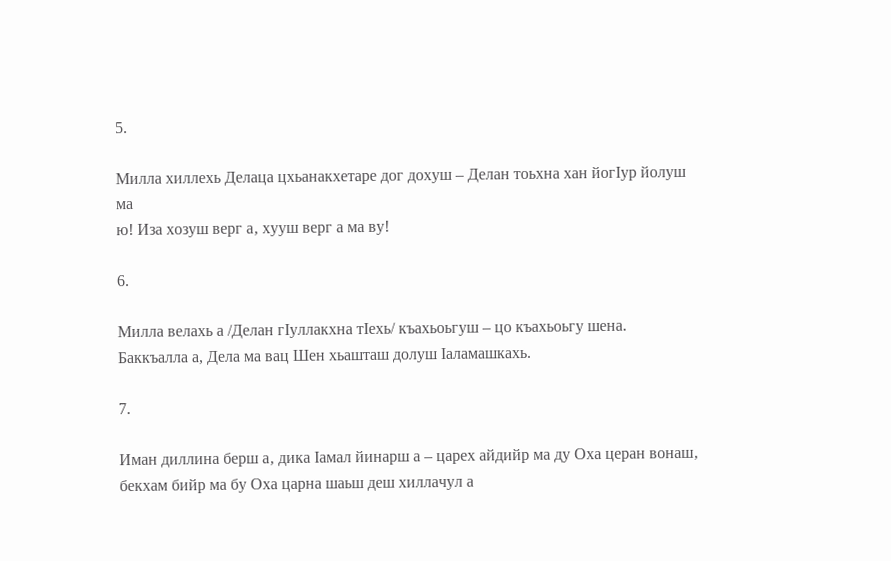5.

Милла хиллехь Делаца цхьанакхетаре дог дохуш – Делан тоьхна хан йогIур йолуш ма
ю! Иза хозуш верг а‚ хууш верг а ма ву!

6.

Милла велахь а /Делан гIуллакхна тIехь/ къахьоьгуш – цо къахьоьгу шена.
Баккъалла а, Дела ма вац Шен хьашташ долуш Iаламашкахь.

7.

Иман диллина берш а‚ дика Iамал йинарш а – царех айдийр ма ду Оха церан вонаш‚
бекхам бийр ма бу Оха царна шаьш деш хиллачул а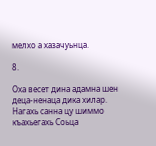мелхо а хазачуьнца.

8.

Оха весет дина адамна шен деца-ненаца дика хилар. Нагахь санна цу шиммо
къахьегахь Соьца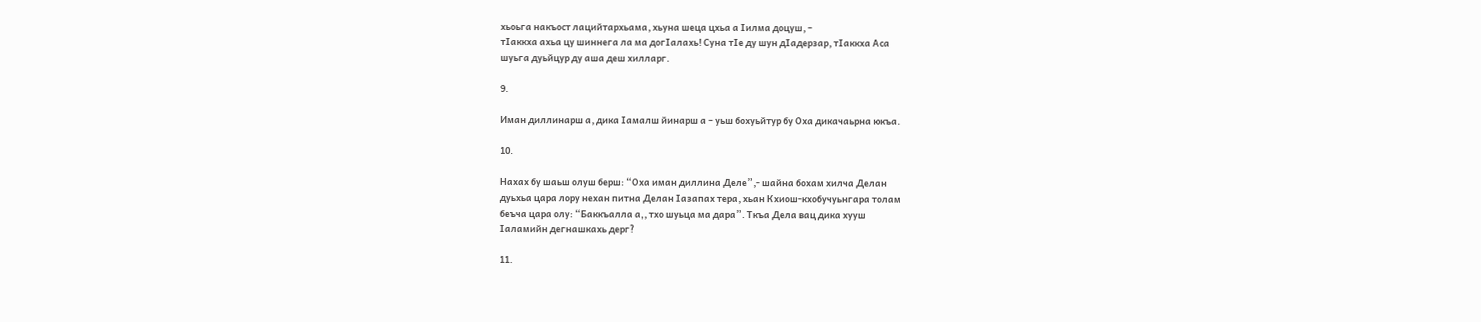хьоьга накъост лацийтархьама‚ хьуна шеца цхьа а Iилма доцуш‚ –
тIаккха ахьа цу шиннега ла ма догIалахь! Суна тIе ду шун дIадерзар‚ тIаккха Аса
шуьга дуьйцур ду аша деш хилларг.

9.

Иман диллинарш а‚ дика Iамалш йинарш а – уьш бохуьйтур бу Оха дикачаьрна юкъа.

10.

Нахах бу шаьш олуш берш: “Оха иман диллина Деле”‚- шайна бохам хилча Делан
дуьхьа цара лору нехан питна Делан Iазапах тера‚ хьан Кхиош-кхобучуьнгара толам
беъча цара олу: “Баккъалла а,‚ тхо шуьца ма дара”. Ткъа Дела вац дика хууш
Iаламийн дегнашкахь дерг?

11.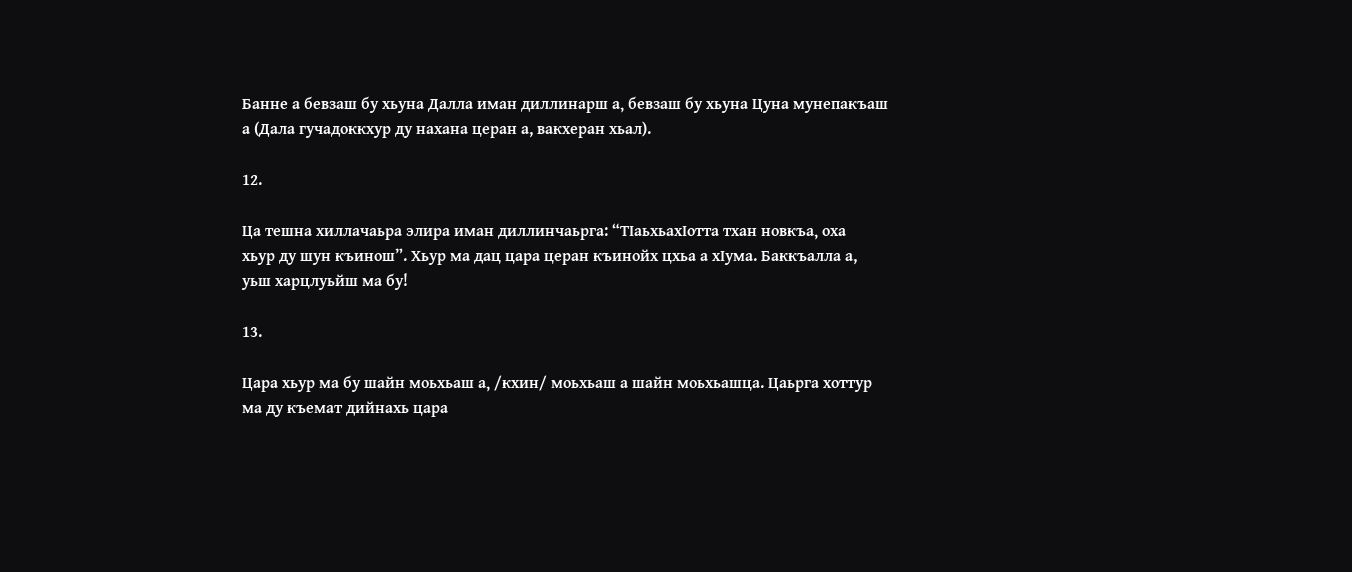Банне а бевзаш бу хьуна Далла иман диллинарш а‚ бевзаш бу хьуна Цуна мунепакъаш
а (Дала гучадоккхур ду нахана церан а, вакхеран хьал).

12.

Ца тешна хиллачаьра элира иман диллинчаьрга: “ТIаьхьахIотта тхан новкъа‚ оха
хьур ду шун къинош”. Хьур ма дац цара церан къинойх цхьа а хIума. Баккъалла а,
уьш харцлуьйш ма бу!

13.

Цара хьур ма бу шайн моьхьаш а‚ /кхин/ моьхьаш а шайн моьхьашца. Цаьрга хоттур
ма ду къемат дийнахь цара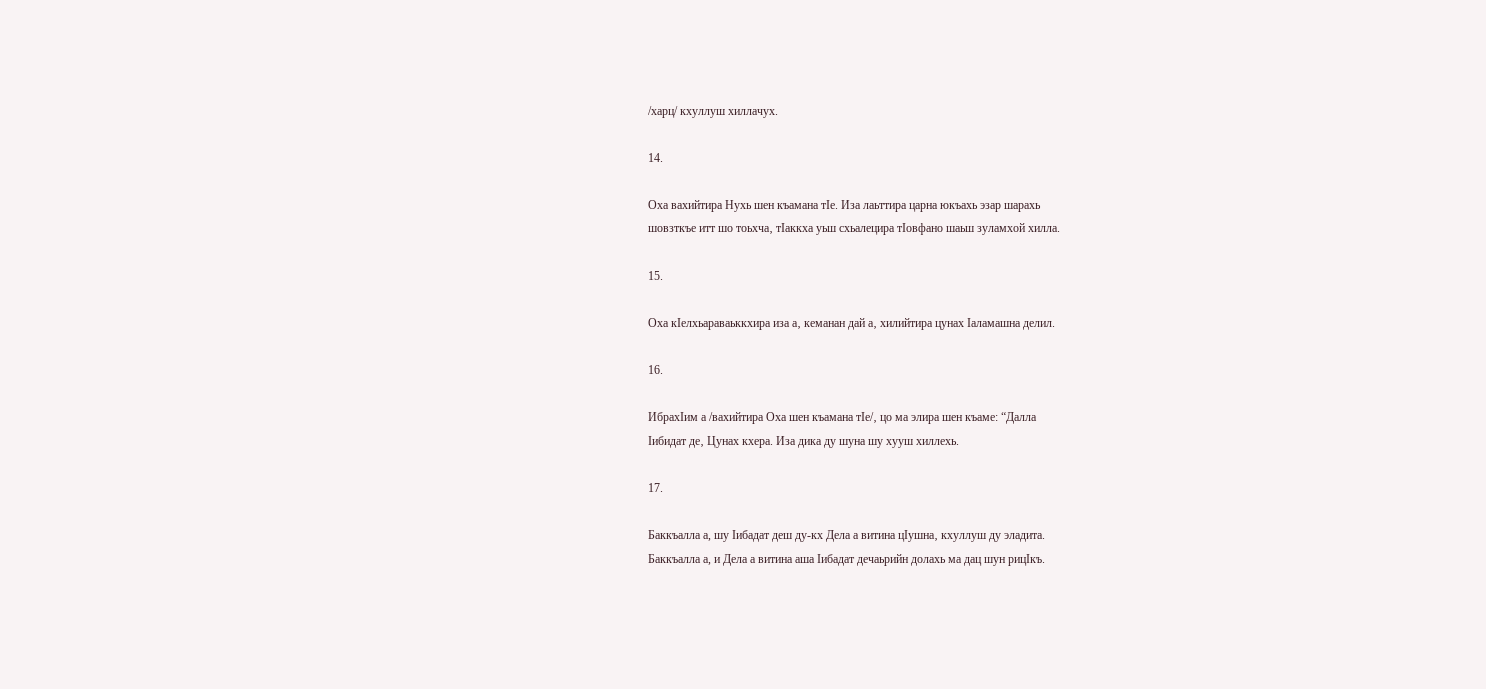/харц/ кхуллуш хиллачух.

14.

Оха вахийтира Нухь шен къамана тIе. Иза лаьттира царна юкъахь эзар шарахь
шовзткъе итт шо тоьхча‚ тIаккха уьш схьалецира тIовфано шаьш зуламхой хилла.

15.

Оха кIелхьараваьккхира иза а‚ кеманан дай а‚ хилийтира цунах Iаламашна делил.

16.

ИбрахIим а /вахийтира Оха шен къамана тIе/‚ цо ма элира шен къаме: “Далла
Iибидат де‚ Цунах кхера. Иза дика ду шуна шу хууш хиллехь.

17.

Баккъалла а, шу Iибадат деш ду-кх Дела а витина цIушна‚ кхуллуш ду эладита.
Баккъалла а, и Дела а витина аша Iибадат дечаьрийн долахь ма дац шун рицIкъ.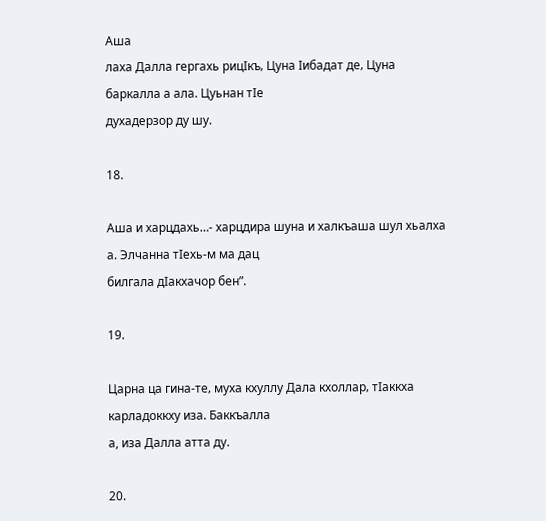Аша
лаха Далла гергахь рицIкъ‚ Цуна Iибадат де‚ Цуна баркалла а ала. Цуьнан тIе
духадерзор ду шу.

18.

Аша и харцдахь…- харцдира шуна и халкъаша шул хьалха а. Элчанна тIехь-м ма дац
билгала дIакхачор бен”.

19.

Царна ца гина-те‚ муха кхуллу Дала кхоллар‚ тIаккха карладоккху иза. Баккъалла
а, иза Далла атта ду.

20.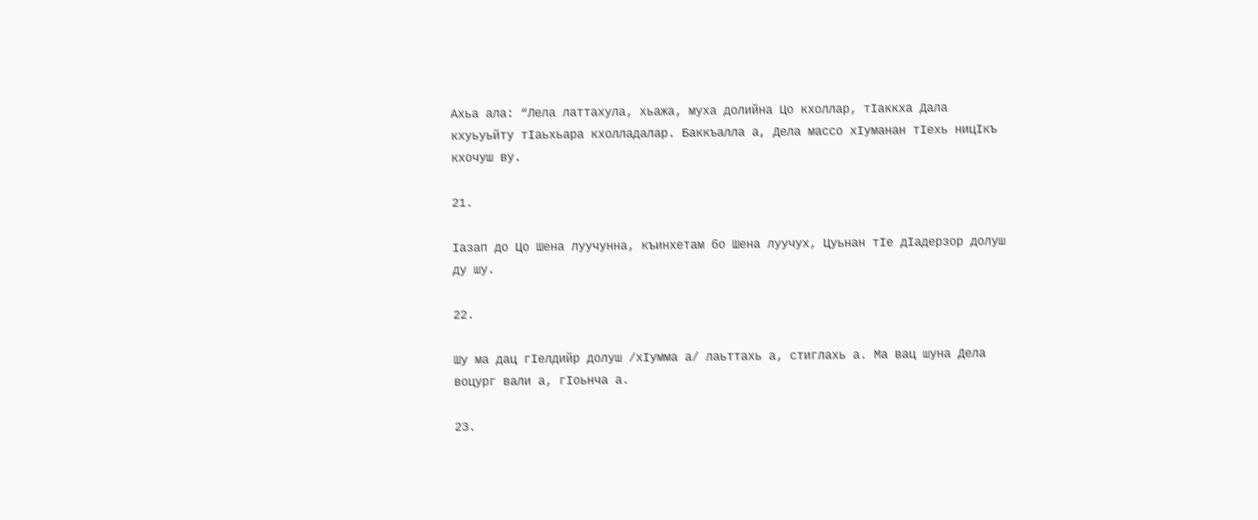Ахьа ала: “Лела латтахула‚ хьажа‚ муха долийна Цо кхоллар‚ тIаккха Дала
кхуьуьйту тIаьхьара кхолладалар. Баккъалла а, Дела массо хIуманан тIехь ницIкъ
кхочуш ву.

21.

Iазап до Цо Шена луучунна‚ къинхетам бо Шена луучух‚ Цуьнан тIе дIадерзор долуш
ду шу.

22.

Шу ма дац гIелдийр долуш /хIумма а/ лаьттахь а‚ стиглахь а. Ма вац шуна Дела
воцург вали а‚ гIоьнча а.

23.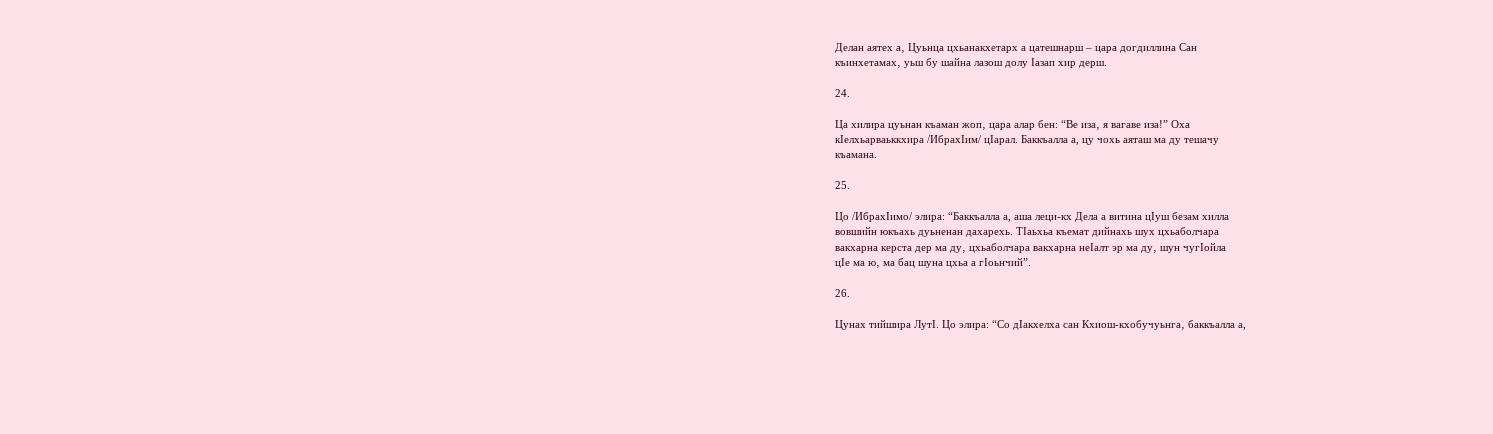Делан аятех а‚ Цуьнца цхьанакхетарх а цатешнарш – цара догдиллина Сан
къинхетамах‚ уьш бу шайна лазош долу Iазап хир дерш.

24.

Ца хилира цуьнан къаман жоп‚ цара алар бен: “Ве иза‚ я вагаве иза!” Оха
кIелхьарваьккхира /ИбрахIим/ цIарал. Баккъалла а, цу чохь аяташ ма ду тешачу
къамана.

25.

Цо /ИбрахIимо/ элира: “Баккъалла а, аша леци-кх Дела а витина цIуш безам хилла
вовшийн юкъахь дуьненан дахарехь. ТIаьхьа къемат дийнахь шух цхьаболчара
вакхарна керста дер ма ду‚ цхьаболчара вакхарна неIалт эр ма ду‚ шун чугIойла
цIе ма ю‚ ма бац шуна цхьа а гIоьнчий”.

26.

Цунах тийшира ЛутI. Цо элира: “Со дIакхелха сан Кхиош-кхобучуьнга‚ баккъалла а,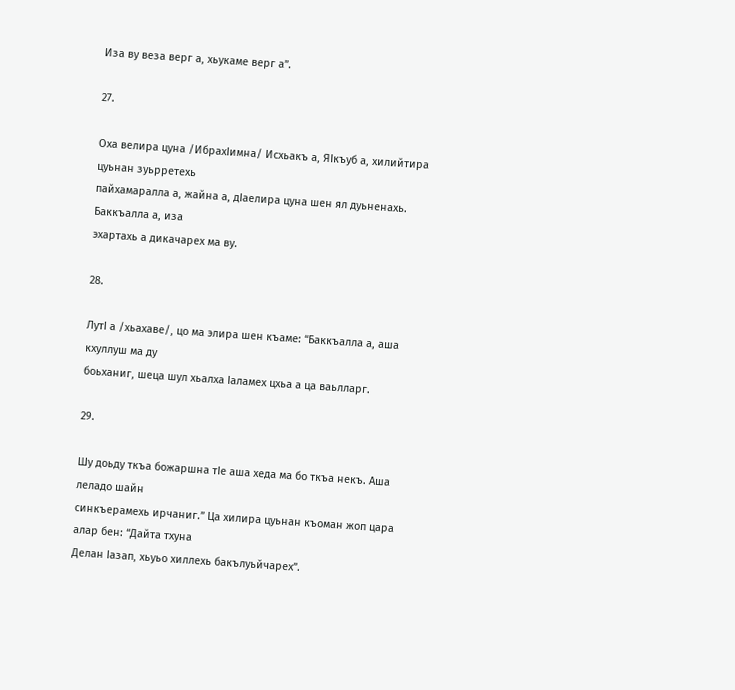Иза ву веза верг а‚ хьукаме верг а”.

27.

Оха велира цуна /ИбрахIимна/ Исхьакъ а‚ ЯIкъуб а‚ хилийтира цуьнан зуьрретехь
пайхамаралла а‚ жайна а, дIаелира цуна шен ял дуьненахь. Баккъалла а, иза
эхартахь а дикачарех ма ву.

28.

ЛутI а /хьахаве/‚ цо ма элира шен къаме: “Баккъалла а, аша кхуллуш ма ду
боьханиг‚ шеца шул хьалха Iаламех цхьа а ца ваьлларг.

29.

Шу доьду ткъа божаршна тIе аша хеда ма бо ткъа некъ. Аша леладо шайн
синкъерамехь ирчаниг.” Ца хилира цуьнан къоман жоп цара алар бен: “Дайта тхуна
Делан Iазап‚ хьуьо хиллехь бакълуьйчарех”.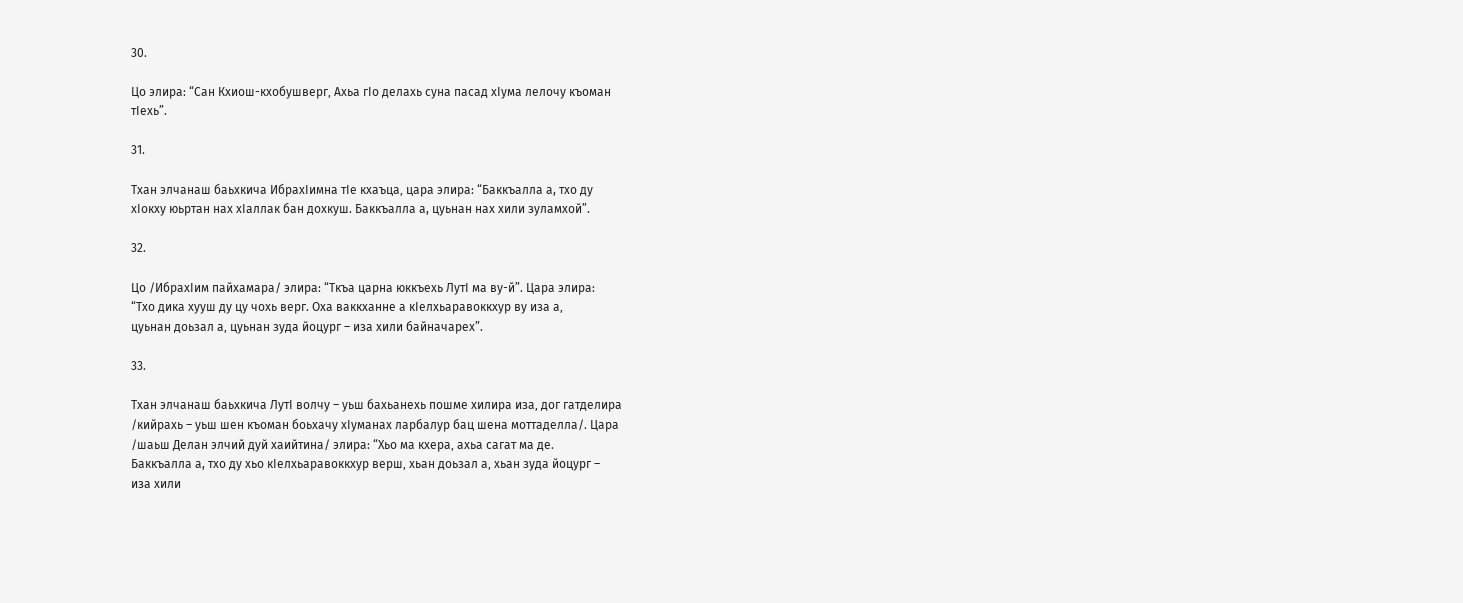30.

Цо элира: “Сан Кхиош-кхобушверг‚ Ахьа гIо делахь суна пасад хIума лелочу къоман
тIехь”.

31.

Тхан элчанаш баьхкича ИбрахIимна тIе кхаъца‚ цара элира: “Баккъалла а, тхо ду
хIокху юьртан нах хIаллак бан дохкуш. Баккъалла а, цуьнан нах хили зуламхой”.

32.

Цо /ИбрахIим пайхамара/ элира: “Ткъа царна юккъехь ЛутI ма ву-й”. Цара элира:
“Тхо дика хууш ду цу чохь верг. Оха ваккханне а кIелхьаравоккхур ву иза а‚
цуьнан доьзал а‚ цуьнан зуда йоцург – иза хили байначарех”.

33.

Тхан элчанаш баьхкича ЛутI волчу – уьш бахьанехь пошме хилира иза‚ дог гатделира
/кийрахь – уьш шен къоман боьхачу хIуманах ларбалур бац шена моттаделла/. Цара
/шаьш Делан элчий дуй хаийтина/ элира: “Хьо ма кхера‚ ахьа сагат ма де.
Баккъалла а, тхо ду хьо кIелхьаравоккхур верш‚ хьан доьзал а‚ хьан зуда йоцург –
иза хили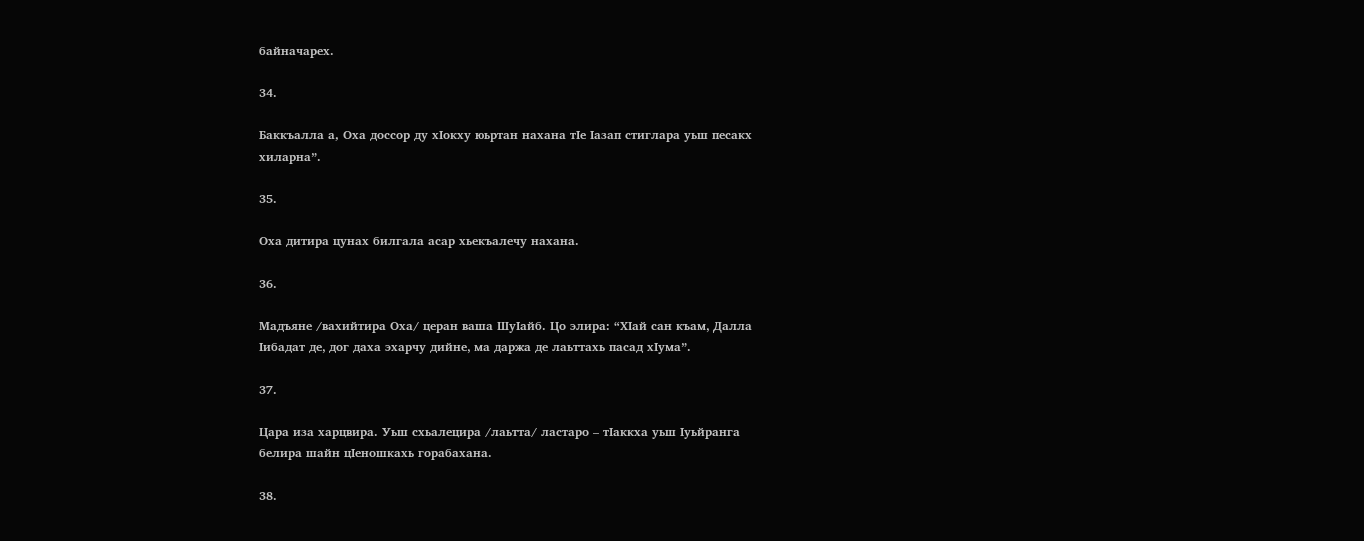байначарех.

34.

Баккъалла а, Оха доссор ду хIокху юьртан нахана тIе Iазап стиглара уьш песакх
хиларна”.

35.

Оха дитира цунах билгала асар хьекъалечу нахана.

36.

Мадъяне /вахийтира Оха/ церан ваша ШуIайб. Цо элира: “ХIай сан къам‚ Далла
Iибадат де‚ дог даха эхарчу дийне‚ ма даржа де лаьттахь пасад хIума”.

37.

Цара иза харцвира. Уьш схьалецира /лаьтта/ ластаро – тIаккха уьш Iуьйранга
белира шайн цIеношкахь горабахана.

38.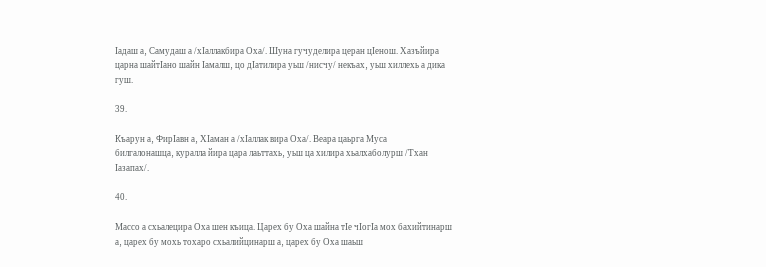Iадаш а‚ Самудаш а /хIаллакбира Оха/. Шуна гучуделира церан цIенош. Хазъйира
царна шайтIано шайн Iамалш‚ цо дIатилира уьш /нисчу/ некъах‚ уьш хиллехь а дика
гуш.

39.

Къарун а‚ ФирIавн а‚ ХIаман а /хIаллак вира Оха/. Веара цаьрга Муса
билгалонашца‚ куралла йира цара лаьттахь‚ уьш ца хилира хьалхаболурш /Тхан
Iазапах/.

40.

Массо а схьалецира Оха шен къица. Царех бу Оха шайна тIе чIогIа мох бахийтинарш
а‚ царех бу мохь тохаро схьалийцинарш а‚ царех бу Оха шаьш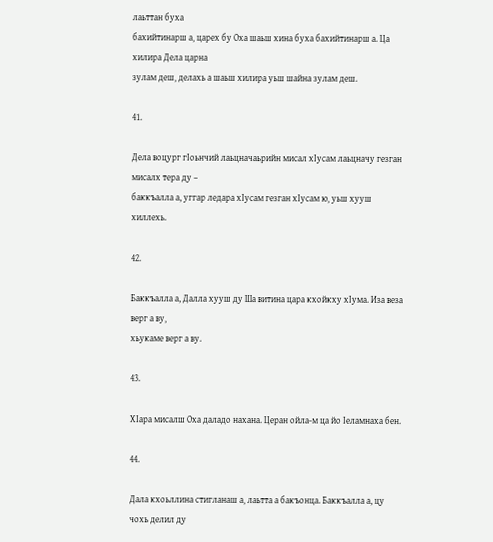лаьттан буха
бахийтинарш а‚ царех бу Оха шаьш хина буха бахийтинарш а. Ца хилира Дела царна
зулам деш‚ делахь а шаьш хилира уьш шайна зулам деш.

41.

Дела воцург гIоьнчий лаьцначаьрийн мисал хIусам лаьцначу гезган мисалх тера ду –
баккъалла а, уггар ледара хIусам гезган хIусам ю‚ уьш хууш хиллехь.

42.

Баккъалла а, Далла хууш ду Ша витина цара кхойкху хIума. Иза веза верг а ву‚
хьукаме верг а ву.

43.

ХIара мисалш Оха даладо нахана. Церан ойла-м ца йо Iеламнаха бен.

44.

Дала кхоьллина стигланаш а‚ лаьтта а бакъонца. Баккъалла а, цу чохь делил ду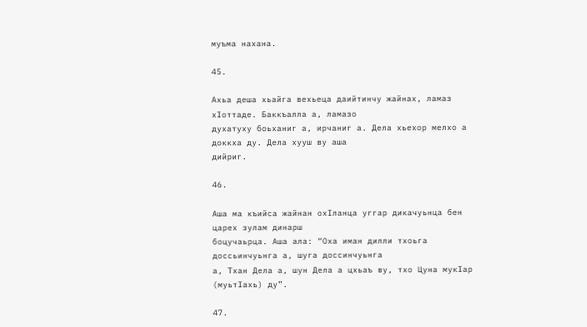муъма нахана.

45.

Ахьа деша хьайга вехьеца даийтинчу жайнах‚ ламаз хIоттаде. Баккъалла а, ламазо
духатуху боьханиг а‚ ирчаниг а. Дела хьехор мелхо а доккха ду. Дела хууш ву аша
дийриг.

46.

Аша ма къийса жайнан охIланца уггар дикачуьнца бен царех зулам динарш
боцучаьрца. Аша ала: “Оха иман дилли тхоьга доссьинчуьнга а‚ шуга доссинчуьнга
а‚ Тхан Дела а‚ шун Дела а цхьаъ ву‚ тхо Цуна мукIар (муьтIахь) ду”.

47.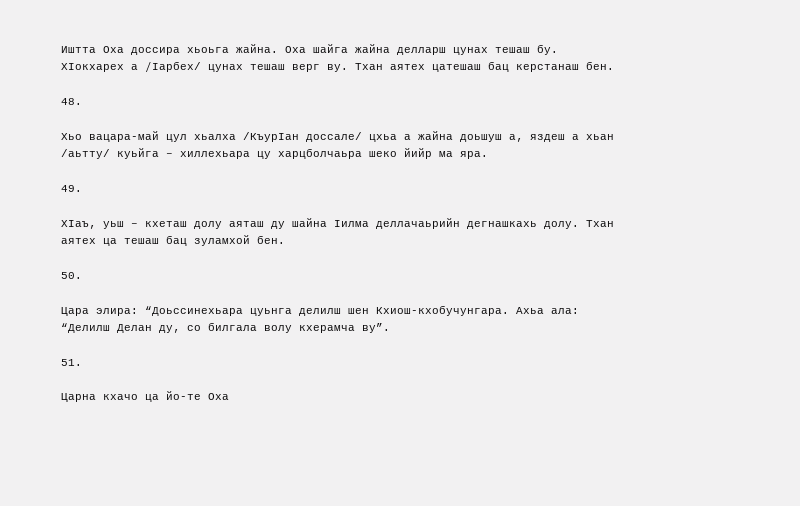Иштта Оха доссира хьоьга жайна. Оха шайга жайна делларш цунах тешаш бу.
ХIокхарех а /Iарбех/ цунах тешаш верг ву. Тхан аятех цатешаш бац керстанаш бен.

48.

Хьо вацара-май цул хьалха /КъурIан доссале/ цхьа а жайна доьшуш а‚ яздеш а хьан
/аьтту/ куьйга – хиллехьара цу харцболчаьра шеко йийр ма яра.

49.

ХIаъ‚ уьш – кхеташ долу аяташ ду шайна Iилма деллачаьрийн дегнашкахь долу. Тхан
аятех ца тешаш бац зуламхой бен.

50.

Цара элира: “Доьссинехьара цуьнга делилш шен Кхиош-кхобучунгара. Ахьа ала:
“Делилш Делан ду‚ со билгала волу кхерамча ву”.

51.

Царна кхачо ца йо-те Оха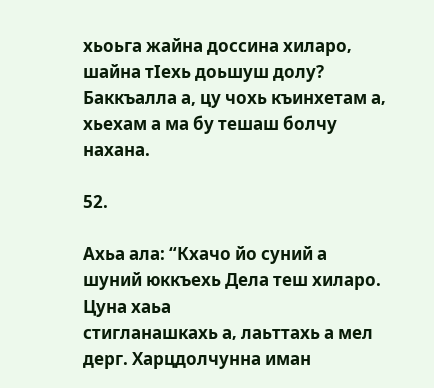хьоьга жайна доссина хиларо‚ шайна тIехь доьшуш долу?
Баккъалла а, цу чохь къинхетам а‚ хьехам а ма бу тешаш болчу нахана.

52.

Ахьа ала: “Кхачо йо суний а шуний юккъехь Дела теш хиларо. Цуна хаьа
стигланашкахь а‚ лаьттахь а мел дерг. Харцдолчунна иман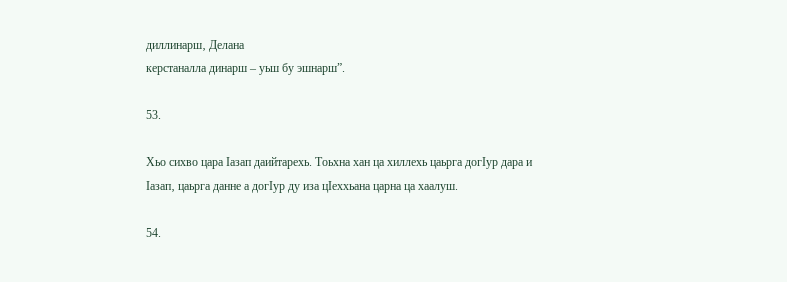диллинарш‚ Делана
керстаналла динарш – уьш бу эшнарш”.

53.

Хьо сихво цара Iазап даийтарехь. Тоьхна хан ца хиллехь цаьрга догIур дара и
Iазап‚ цаьрга данне а догIур ду иза цIеххьана царна ца хаалуш.

54.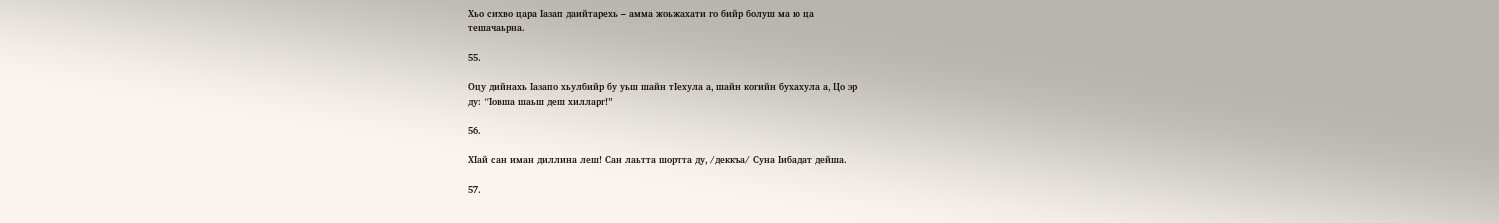Хьо сихво цара Iазап даийтарехь – амма жоьжахати го бийр болуш ма ю ца
тешачаьрна.

55.

Оцу дийнахь Iазапо хьулбийр бу уьш шайн тIехула а‚ шайн когийн бухахула а‚ Цо эр
ду: “Iовша шаьш деш хилларг!”

56.

ХIай сан иман диллина леш! Сан лаьтта шортта ду‚ /деккъа/ Суна Iибадат дейша.

57.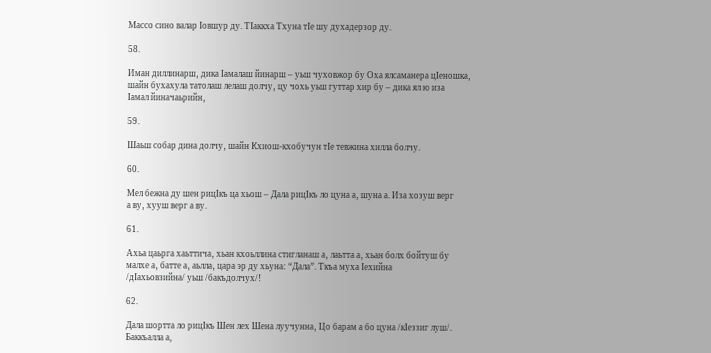Массо сино валар Iовшур ду. ТIаккха Тхуна тIе шу духадерзор ду.

58.

Иман диллинарш‚ дика Iамалаш йинарш – уьш чуховжор бу Оха ялсаманера цIеношка‚
шайн бухахула татолаш лелаш долчу‚ цу чохь уьш гуттар хир бу – дика ял ю иза
Iамал йиначаьрийн‚

59.

Шаьш собар дина долчу‚ шайн Кхиош-кхобучун тIе тевжина хилла болчу.

60.

Мел бежна ду шен рицIкъ ца хьош – Дала рицIкъ ло цуна а‚ шуна а. Иза хозуш верг
а ву‚ хууш верг а ву.

61.

Ахьа цаьрга хаьттича‚ хьан кхоьллина стигланаш а‚ лаьтта а‚ хьан болх бойтуш бу
малхе а‚ батте а‚ аьлла‚ цара эр ду хьуна: “Дала”. Ткъа муха Iехийна
/дIахьовзийна/ уьш /бакъдолчух/!

62.

Дала шортта ло рицIкъ Шен лех Шена луучунна‚ Цо барам а бо цуна /кIеззиг луш/.
Баккъалла а,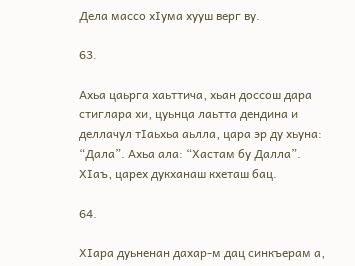Дела массо хIума хууш верг ву.

63.

Ахьа цаьрга хаьттича‚ хьан доссош дара стиглара хи‚ цуьнца лаьтта дендина и
деллачул тIаьхьа аьлла‚ цара эр ду хьуна: “Дала”. Ахьа ала: “Хастам бу Далла”.
ХIаъ‚ царех дукханаш кхеташ бац.

64.

ХIара дуьненан дахар-м дац синкъерам а‚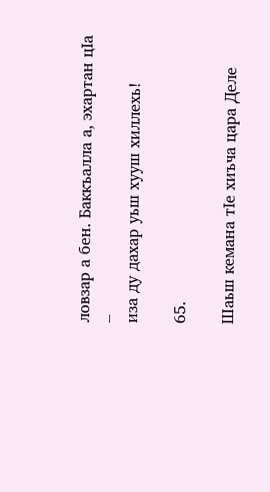ловзар а бен. Баккъалла а, эхартан цIа –
иза ду дахар уьш хууш хиллехь!

65.

Шаьш кемана тIе хиъча цара Деле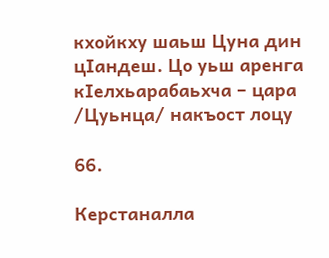кхойкху шаьш Цуна дин цIандеш. Цо уьш аренга
кIелхьарабаьхча – цара /Цуьнца/ накъост лоцу

66.

Керстаналла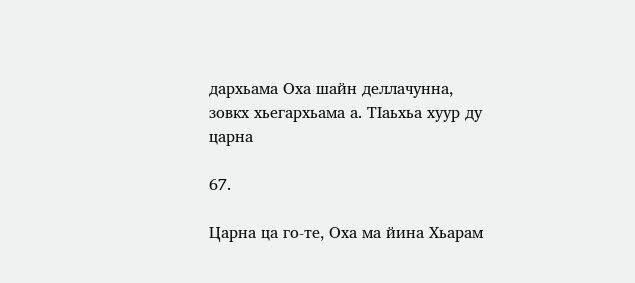дархьама Оха шайн деллачунна‚ зовкх хьегархьама а. ТIаьхьа хуур ду
царна

67.

Царна ца го-те‚ Оха ма йина Хьарам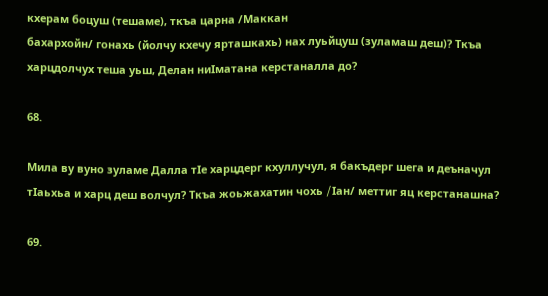кхерам боцуш (тешаме)‚ ткъа царна /Маккан
бахархойн/ гонахь (йолчу кхечу ярташкахь) нах луьйцуш (зуламаш деш)? Ткъа
харцдолчух теша уьш‚ Делан ниIматана керстаналла до?

68.

Мила ву вуно зуламе Далла тIе харцдерг кхуллучул‚ я бакъдерг шега и деъначул
тIаьхьа и харц деш волчул? Ткъа жоьжахатин чохь /Iан/ меттиг яц керстанашна?

69.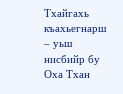Тхайгахь къахьегнарш – уьш нисбийр бу Оха Тхан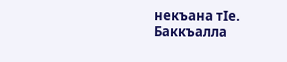некъана тIе. Баккъалла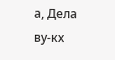а, Дела
ву-кх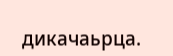дикачаьрца.